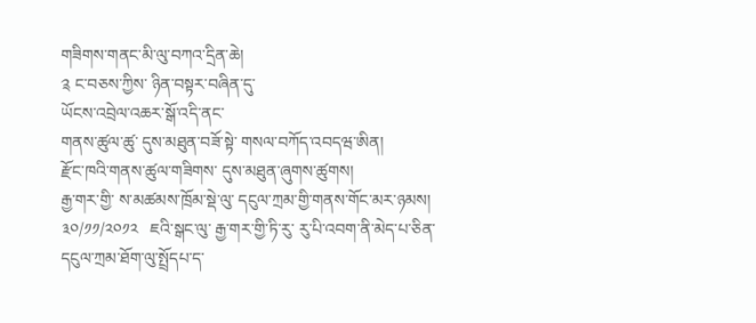གཟིགས་གནང་མི་ལུ་བཀའ་དྲིན་ཆེ།
༉ ང་བཅས་ཀྱིས་ ཉིན་བསྟར་བཞིན་དུ་
ཡོངས་འབྲེལ་འཆར་སྒོ་འདི་ནང་
གནས་ཚུལ་ཚུ་ དུས་མཐུན་བཟོ་སྟེ་ གསལ་བཀོད་འབདཝ་ཨིན།
རྫོང་ཁའི་གནས་ཚུལ་གཟིགས་ དུས་མཐུན་ཞུགས་ཚུགས།
རྒྱ་གར་གྱི་ ས་མཚམས་ཁྲོམ་སྡེ་ལུ་ དངུལ་ཀྲམ་གྱི་གནས་གོང་མར་ཉམས།
༣༠/༡༡/༢༠༡༢   ཇའི་སྒང་ལུ་ རྒྱ་གར་གྱི་ཏི་རུ་ རུ་པི་འབག་ནི་མེད་པ་ཅིན་ དངུལ་ཀྲམ་ཐོག་ལུ་སྤྲོདཔ་ད་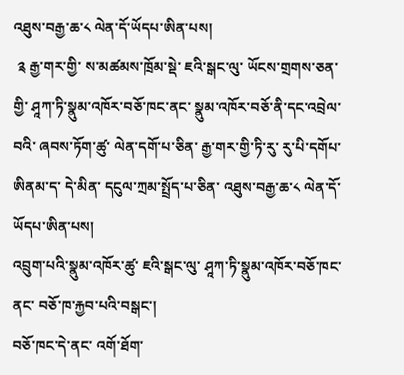འཐུས་བརྒྱ་ཆ་༨ ལེན་དོ་ཡོདཔ་ཨིན་པས།
 ༉ རྒྱ་གར་གྱི་ ས་མཚམས་ཁྲོམ་སྡེ་ ཇའི་སྒང་ལུ་ ཡོངས་གྲགས་ཅན་གྱི་ ཤཱཀ་ཏི་སྣུམ་འཁོར་བཅོ་ཁང་ནང་ སྣུམ་འཁོར་བཅོ་ནི་དང་འབྲེལ་བའི་ ཞབས་ཏོག་ཚུ་ ལེན་དགོ་པ་ཅིན་ རྒྱ་གར་གྱི་ཏི་རུ་ རུ་པི་དགོཔ་ཨིནམ་ད་ དེ་མིན་ དངུལ་ཀྲམ་སྤྲོད་པ་ཅིན་ འཐུས་བརྒྱ་ཆ་༨ ལེན་དོ་ཡོདཔ་ཨིན་པས།
འབྲུག་པའི་སྣུམ་འཁོར་ཚུ་ ཇའི་སྒང་ལུ་ ཤཱཀ་ཏི་སྣུམ་འཁོར་བཅོ་ཁང་ནང་ བཅོ་ཁ་རྐྱབ་པའི་བསྒང་།
བཅོ་ཁང་དེ་ནང་ འགོ་ཐོག་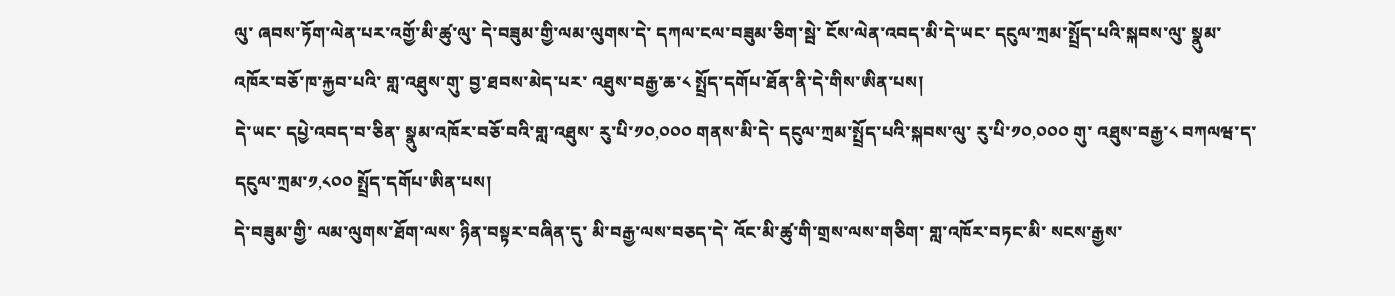ལུ་ ཞབས་ཏོག་ལེན་པར་འགྱོ་མི་ཚུ་ལུ་ དེ་བཟུམ་གྱི་ལམ་ལུགས་དེ་ དཀལ་ངལ་བཟུམ་ཅིག་སྦེ་ ངོས་ལེན་འབད་མི་དེ་ཡང་ དངུལ་ཀྲམ་སྤྲོད་པའི་སྐབས་ལུ་ སྣུམ་འཁོར་བཅོ་ཁ་རྐྱབ་པའི་ གླ་འཐུས་གུ་ བྱ་ཐབས་མེད་པར་ འཐུས་བརྒྱ་ཆ་༨ སྤྲོད་དགོཔ་ཐོན་ནི་དེ་གིས་ཨིན་པས།
དེ་ཡང་ དཔྱེ་འབད་བ་ཅིན་ སྣུམ་འཁོར་བཅོ་བའི་གླ་འཐུས་ རུ་པི་༡༠,༠༠༠ གནས་མི་དེ་ དངུལ་ཀྲམ་སྤྲོད་པའི་སྐབས་ལུ་ རུ་པི་༡༠,༠༠༠ གུ་ འཐུས་བརྒྱ་༨ བཀལཝ་ད་ དངུལ་ཀྲམ་༡,༨༠༠ སྤྲོད་དགོཔ་ཨིན་པས།
དེ་བཟུམ་གྱི་ ལམ་ལུགས་ཐོག་ལས་ ཉིན་བསྟར་བཞིན་དུ་ མི་བརྒྱ་ལས་བཅད་དེ་ འོང་མི་ཚུ་གི་གྲས་ལས་གཅིག་ གླ་འཁོར་བཏང་མི་ སངས་རྒྱས་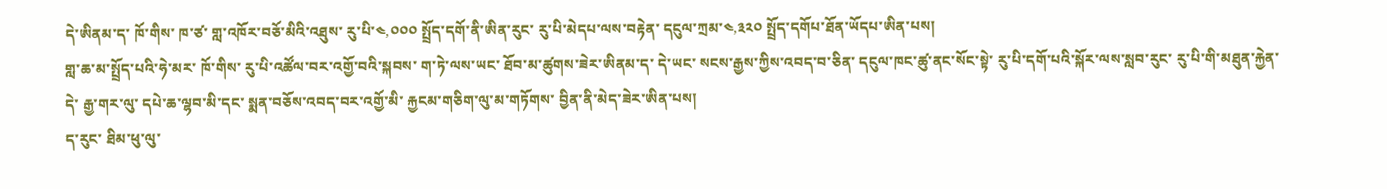དེ་ཨིནམ་ད་ ཁོ་གིས་ ཁ་ཙ་ གླ་འཁོར་བཅོ་མིའི་འཐུས་ རུ་པི་༤,༠༠༠ སྤྲོད་དགོ་ནི་ཨིན་རུང་ རུ་པི་མེདཔ་ལས་བརྟེན་ དངུལ་ཀྲམ་༤,༣༢༠ སྤྲོད་དགོཔ་ཐོན་ཡོདཔ་ཨིན་པས།
གླ་ཆ་མ་སྤྲོད་པའི་ཧེ་མར་ ཁོ་གིས་ རུ་པི་འཚོལ་བར་འགྱོ་བའི་སྐབས་ ག་ཏེ་ལས་ཡང་ ཐོབ་མ་ཚུགས་ཟེར་ཨིནམ་ད་ དེ་ཡང་ སངས་རྒྱས་ཀྱིས་འབད་བ་ཅིན་ དངུལ་ཁང་ཚུ་ནང་སོང་སྟེ་ རུ་པི་དགོ་པའི་སྐོར་ལས་སླབ་རུང་ རུ་པི་གི་མཐུན་རྐྱེན་དེ་ རྒྱ་གར་ལུ་ དཔེ་ཆ་ལྷབ་མི་དང་ སྨན་བཅོས་འབད་བར་འགྱོ་མི་ རྐྱངམ་གཅིག་ལུ་མ་གཏོགས་ བྱིན་ནི་མེད་ཟེར་ཨིན་པས།
ད་རུང་ ཐིམ་ཕུ་ལུ་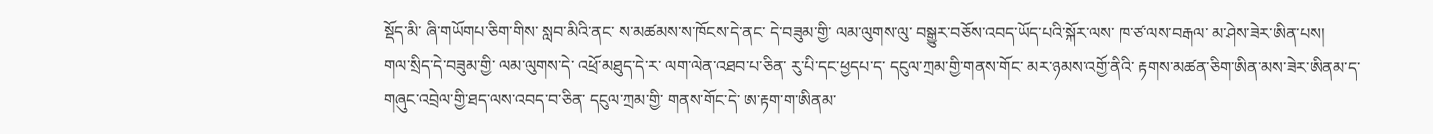སྡོད་མི་ ཞི་གཡོགཔ་ཅིག་གིས་ སླབ་མིའི་ནང་ ས་མཚམས་ས་ཁོངས་དེ་ནང་ དེ་བཟུམ་གྱི་ ལམ་ལུགས་ལུ་ བསྒྱུར་བཅོས་འབད་ཡོད་པའི་སྐོར་ལས་ ཁ་ཙ་ལས་བརྒལ་ མ་ཤེས་ཟེར་ཨིན་པས།
གལ་སྲིད་དེ་བཟུམ་གྱི་ ལམ་ལུགས་དེ་ འཕྲོ་མཐུད་དེ་ར་ ལག་ལེན་འཐབ་པ་ཅིན་ རུ་པི་དང་ཕྱདཔ་ད་ དངུལ་ཀྲམ་གྱི་གནས་གོང་ མར་ཉམས་འགྱོ་ནིའི་ རྟགས་མཚན་ཅིག་ཨིན་མས་ཟེར་ཨིནམ་ད་ གཞུང་འབྲེལ་གྱི་ཐད་ལས་འབད་བ་ཅིན་ དངུལ་ཀྲམ་གྱི་ གནས་གོང་དེ་ ཨ་རྟག་ག་ཨིནམ་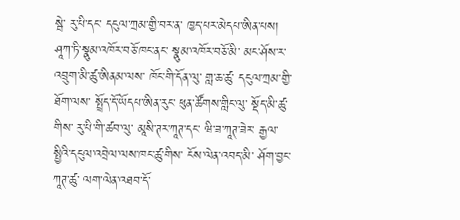སྦེ་ རུ་པི་དང་ དངུལ་ཀྲམ་གྱི་བར་ན་ ཁྱད་པར་མེདཔ་ཨིན་པས།
ཤཱཀ་ཏི་སྣུམ་འཁོར་བཅོ་ཁང་ནང་ སྣུམ་འཁོར་བཅོ་མི་ མང་ཤོས་ར་ འབྲུག་མི་ཚུ་ཨིནམ་ལས་ ཁོང་གི་དོན་ལུ་ གླ་ཆ་ཚུ་ དངུལ་ཀྲམ་གྱི་ཐོག་ལས་ སྤྲོད་དོ་ཡོདཔ་ཨིན་རུང་ ཕུན་ཚོགས་གླིང་ལུ་ སྡོད་མི་ཚུ་གིས་ རུ་པི་གི་ཚབ་ལུ་ མཱསི་ཊར་ཀཱཊ་དང་ ཝི་ཟ་ཀཱཊ་ཟེར་ རྒྱལ་སྤྱིའི་དངུལ་འབྲེལ་ལས་ཁང་ཚུ་གིས་ ངོས་ལེན་འབད་མི་ ཤོག་བྱང་ཀཱཊ་ཚུ་ ལག་ལེན་འཐབ་དོ་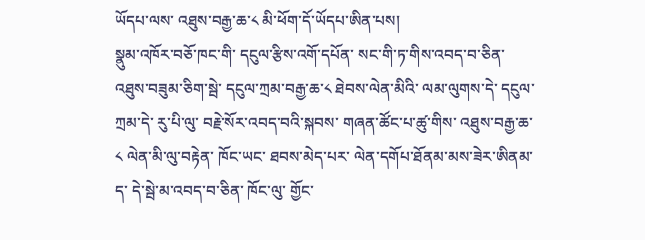ཡོདཔ་ལས་ འཐུས་བརྒྱ་ཆ་༨ མི་ཕོག་དོ་ཡོདཔ་ཨིན་པས།
སྣུམ་འཁོར་བཅོ་ཁང་གི་ དངུལ་རྩིས་འགོ་དཔོན་ སང་གི་ཏ་གིས་འབད་བ་ཅིན་ འཐུས་བཟུམ་ཅིག་སྦེ་ དངུལ་ཀྲམ་བརྒྱ་ཆ་༨ ཐེབས་ལེན་མིའི་ ལམ་ལུགས་དེ་ དངུལ་ཀྲམ་དེ་ རུ་པི་ལུ་ བརྗེ་སོར་འབད་བའི་སྐབས་ གཞན་ཚོང་པ་ཚུ་གིས་ འཐུས་བརྒྱ་ཆ་༨ ལེན་མི་ལུ་བརྟེན་ ཁོང་ཡང་ ཐབས་མེད་པར་ ལེན་དགོཔ་ཐོནམ་མས་ཟེར་ཨིནམ་ད་ དེ་སྦེ་མ་འབད་བ་ཅིན་ ཁོང་ལུ་ གྱོང་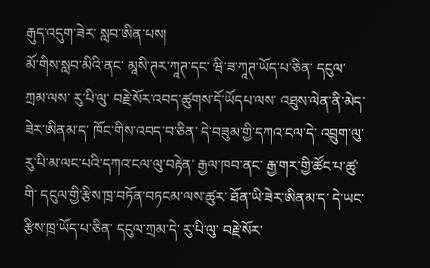རྒུད་འདུག་ཟེར་ སླབ་ཨིན་པས།
མོ་གིས་སླབ་མིའི་ནང་ མཱསི་ཊར་ཀཱཊ་དང་ ཝི་ཟ་ཀཱཊ་ཡོད་པ་ཅིན་ དངུལ་ཀྲམ་ལས་ རུ་པི་ལུ་ བརྗེ་སོར་འབད་ཚུགས་དོ་ཡོདཔ་ལས་ འཐུས་ལེན་ནི་མེད་ཟེར་ཨིནམ་ད་ ཁོང་གིས་འབད་བ་ཅིན་ དེ་བཟུམ་གྱི་དཀའ་ངལ་དེ་ འབྲུག་ལུ་ རུ་པི་མ་ལང་པའི་དཀའ་ངལ་ལུ་བརྟེན་ རྒྱལ་ཁབ་ནང་ རྒྱ་གར་གྱི་ཚོང་པ་ཚུ་གི་ དངུལ་གྱི་རྩིས་ཁྲ་བཏོན་བཏངམ་ལས་ཚུར་ ཐོན་ཡི་ཟེར་ཨིནམ་ད་ དེ་ཡང་ རྩིས་ཁྲ་ཡོད་པ་ཅིན་ དངུལ་ཀྲམ་དེ་ རུ་པི་ལུ་ བརྗེ་སོར་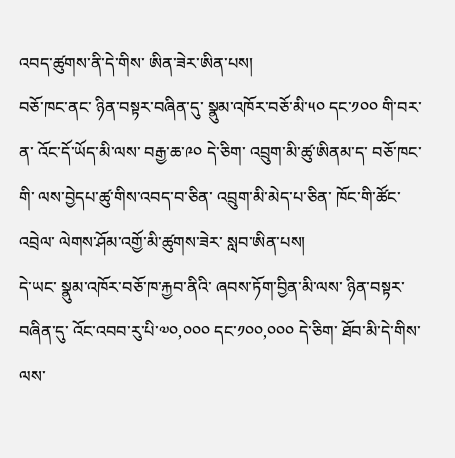འབད་ཚུགས་ནི་དེ་གིས་ ཨིན་ཟེར་ཨིན་པས།
བཅོ་ཁང་ནང་ ཉིན་བསྟར་བཞིན་དུ་ སྣུམ་འཁོར་བཅོ་མི་༥༠ དང་༡༠༠ གི་བར་ན་ འོང་དོ་ཡོད་མི་ལས་ བརྒྱ་ཆ་༩༠ དེ་ཅིག་ འབྲུག་མི་ཚུ་ཨིནམ་ད་ བཅོ་ཁང་གི་ ལས་བྱེདཔ་ཚུ་གིས་འབད་བ་ཅིན་ འབྲུག་མི་མེད་པ་ཅིན་ ཁོང་གི་ཚོང་འབྲེལ་ ལེགས་ཤོམ་འགྱོ་མི་ཚུགས་ཟེར་ སླབ་ཨིན་པས།
དེ་ཡང་ སྣུམ་འཁོར་བཅོ་ཁ་རྐྱབ་ནིའི་ ཞབས་ཏོག་བྱིན་མི་ལས་ ཉིན་བསྟར་བཞིན་དུ་ འོང་འབབ་རུ་པི་༧༠,༠༠༠ དང་༡༠༠,༠༠༠ དེ་ཅིག་ ཐོབ་མི་དེ་གིས་ ལས་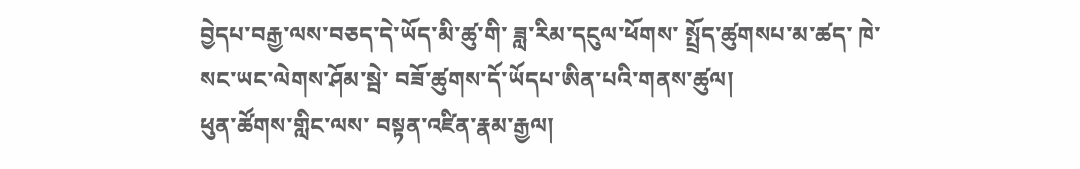བྱེདཔ་བརྒྱ་ལས་བཅད་དེ་ཡོད་མི་ཚུ་གི་ ཟླ་རིམ་དངུལ་ཕོགས་ སྤྲོད་ཚུགསཔ་མ་ཚད་ ཁེ་སང་ཡང་ལེགས་ཤོམ་སྦེ་ བཟོ་ཚུགས་དོ་ཡོདཔ་ཨིན་པའི་གནས་ཚུལ།
ཕུན་ཚོགས་གླིང་ལས་ བསྟན་འཛིན་རྣམ་རྒྱལ།